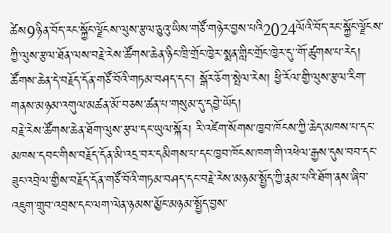ཚེས9ཉིན་བོད་རང་སྐྱོང་ལྗོངས་ལུས་རྩལ་ཅུའུ་ཡིས་གཙོ་གཉེར་བྱས་པའི2024ལོའི་བོད་རང་སྐྱོང་ལྗོངས་ཀྱི་ལུས་རྩལ་ཐོན་ལས་བརྗེ་རེས་ཚོགས་ཆེན་ཉིང་ཁྲི་གྲོང་ཁྱེར་སྨན་གླིང་གྲོང་ཁྱེར་དུ་་གོ་ཚུགས་པ་རེད། ཚོགས་ཆེན་དེ་བརྗོད་དོན་གཙོ་བོའི་གཏམ་བཤད་དང་། སྒོར་ཅོག་སྤེལ་རེས། ཕྱི་རོལ་གྱི་ལུས་རྩལ་རིག་གནས་མཉམ་འགུལ་མཚན་མོ་བཅས་ཚན་པ་གསུམ་དུ་དབྱེ་ཡོད།
བརྗེ་རེས་ཚོགས་ཆེན་ཐོག་ལུས་རྩལ་དང་ཡུལ་སྐོར། རི་འཛེག་སོགས་ཁྱབ་ཁོངས་ཀྱི་ཆེད་མཁས་པ་དང་མཁས་དབང་གིས་བརྗོད་དོན་མི་འདྲ་བར་དམིགས་པ་དང་ཁྱབ་ཁོངས་ཁག་གི་འཕེལ་རྒྱས་དུས་བབ་དང་ཟུང་འབྲེལ་གྱིས་བརྗོད་དོན་གཙོ་བོའི་གཏམ་བཤད་དང་བརྗེ་རེས་མཉམ་སྤྱོད་ཀྱི་རྣམ་པའི་ཐོག་ནས་ཞིབ་འཇུག་གྲུབ་འབྲས་དང་ལག་ལེན་ཉམས་མྱོང་མཉམ་སྤྱོད་བྱས་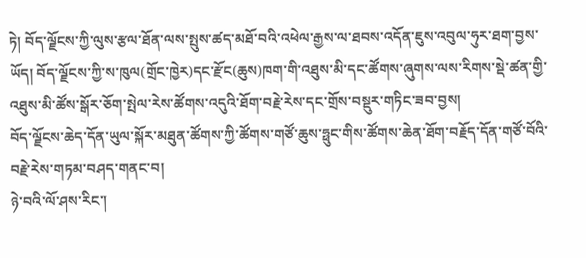ཏེ། བོད་ལྗོངས་ཀྱི་ལུས་རྩལ་ཐོན་ལས་སྤུས་ཚད་མཐོ་བའི་འཕེལ་རྒྱས་ལ་ཐབས་འདོན་ཇུས་འབུལ་ཧུར་ཐག་བྱས་ཡོད། བོད་ལྗོངས་ཀྱི་ས་ཁུལ(གྲོང་ཁྱེར)དང་རྫོང(ཆུས)ཁག་གི་འཐུས་མི་དང་ཚོགས་ཞུགས་ལས་རིགས་སྡེ་ཚན་གྱི་འཐུས་མི་ཚོས་སྒོར་ཅོག་སྤེལ་རེས་ཚོགས་འདུའི་ཐོག་བརྗེ་རེས་དང་གྲོས་བསྡུར་གཏིང་ཟབ་བྱས།
བོད་ལྗོངས་ཆེད་དོན་ཡུལ་སྐོར་མཐུན་ཚོགས་ཀྱི་ཚོགས་གཙོ་ཆུས་ཧྥུང་གིས་ཚོགས་ཆེན་ཐོག་བརྗོད་དོན་གཙོ་བོའི་བརྗེ་རེས་གཏམ་བཤད་གནང་བ།
ཉེ་བའི་ལོ་ཤས་རིང་།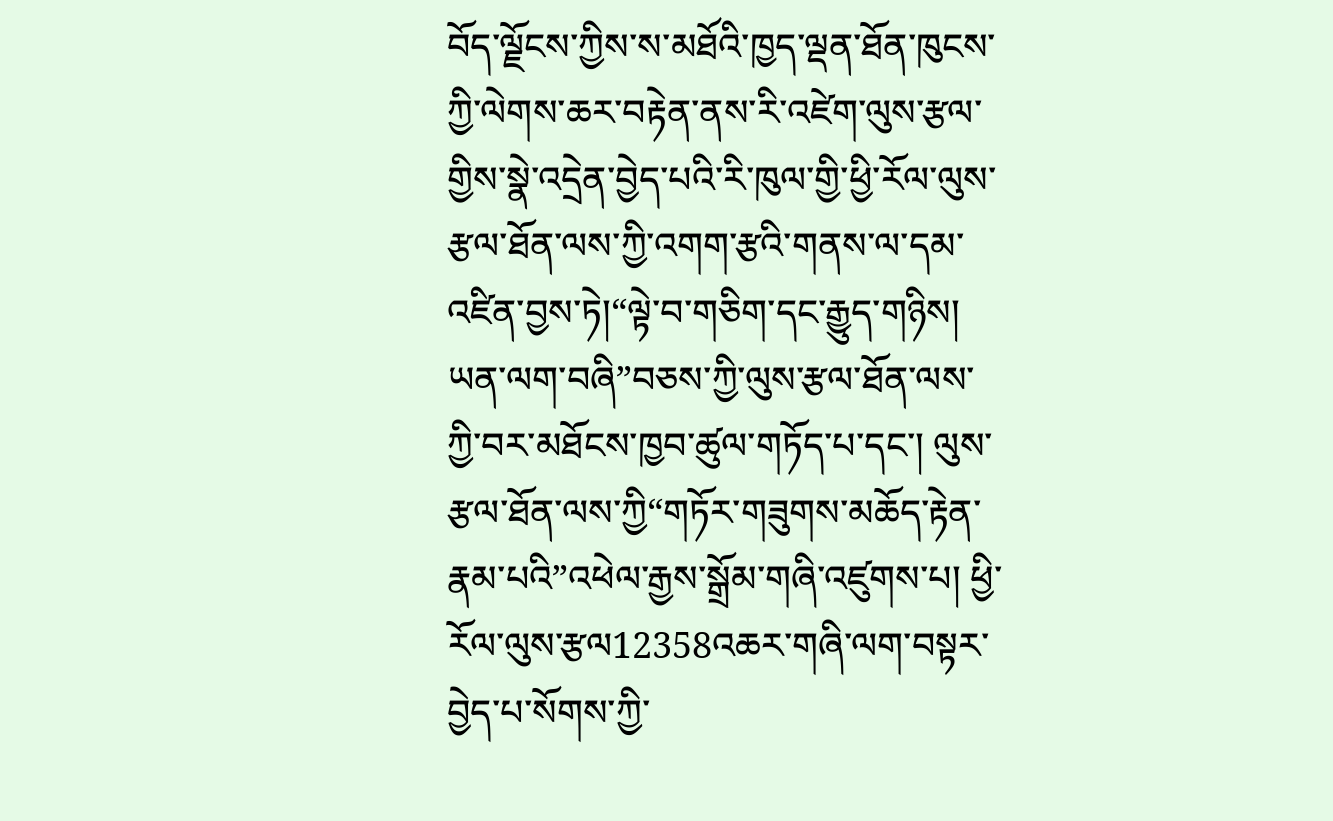བོད་ལྗོངས་ཀྱིས་ས་མཐོའི་ཁྱད་ལྡན་ཐོན་ཁུངས་ཀྱི་ལེགས་ཆར་བརྟེན་ནས་རི་འཛེག་ལུས་རྩལ་གྱིས་སྣེ་འདྲེན་བྱེད་པའི་རི་ཁུལ་གྱི་ཕྱི་རོལ་ལུས་རྩལ་ཐོན་ལས་ཀྱི་འགག་རྩའི་གནས་ལ་དམ་འཛིན་བྱས་ཏེ།“ལྟེ་བ་གཅིག་དང་རྒྱུད་གཉིས། ཡན་ལག་བཞི”བཅས་ཀྱི་ལུས་རྩལ་ཐོན་ལས་ཀྱི་བར་མཐོངས་ཁྱབ་ཚུལ་གཏོད་པ་དང་། ལུས་རྩལ་ཐོན་ལས་ཀྱི“གཏོར་གཟུགས་མཆོད་རྟེན་རྣམ་པའི”འཕེལ་རྒྱས་སྒྲོམ་གཞི་འཛུགས་པ། ཕྱི་རོལ་ལུས་རྩལ12358འཆར་གཞི་ལག་བསྟར་བྱེད་པ་སོགས་ཀྱི་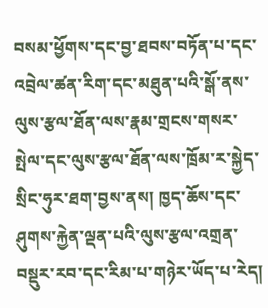བསམ་ཕྱོགས་དང་བྱ་ཐབས་བཏོན་པ་དང་འབྲེལ་ཚན་རིག་དང་མཐུན་པའི་སྒོ་ནས་ལུས་རྩལ་ཐོན་ལས་རྣམ་གྲངས་གསར་སྤེལ་དང་ལུས་རྩལ་ཐོན་ལས་ཁྲོམ་ར་སྐྱེད་སྲིང་ཧུར་ཐག་བྱས་ནས། ཁྱད་ཆོས་དང་ཤུགས་རྐྱེན་ལྡན་པའི་ལུས་རྩལ་འགྲན་བསྡུར་རབ་དང་རིམ་པ་གཉེར་ཡོད་པ་རེད།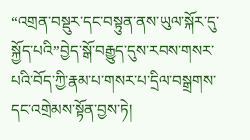“འགྲན་བསྡུར་དང་བསྟུན་ནས་ཡུལ་སྐོར་དུ་སྐྱོད་པའི”བྱེད་སྒོ་བརྒྱུད་དུས་རབས་གསར་པའི་བོད་ཀྱི་རྣམ་པ་གསར་པ་དྲིལ་བསྒྲགས་དང་འགྲེམས་སྟོན་བྱས་ཏེ།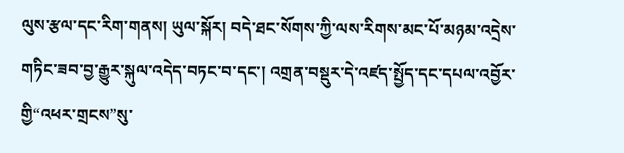ལུས་རྩལ་དང་རིག་གནས། ཡུལ་སྐོར། བདེ་ཐང་སོགས་ཀྱི་ལས་རིགས་མང་པོ་མཉམ་འདྲེས་གཏིང་ཟབ་བྱ་རྒྱུར་སྐུལ་འདེད་བཏང་བ་དང་། འགྲན་བསྡུར་དེ་འཛད་སྤྱོད་དང་དཔལ་འབྱོར་གྱི“འཕར་གྲངས”སུ་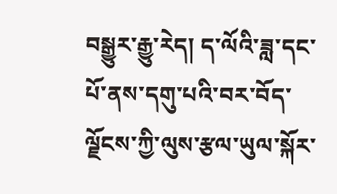བསྒྱུར་རྒྱུ་རེད། ད་ལོའི་ཟླ་དང་པོ་ནས་དགུ་པའི་བར་བོད་ལྗོངས་ཀྱི་ལུས་རྩལ་ཡུལ་སྐོར་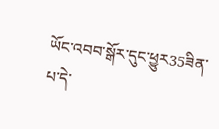ཡོང་འབབ་སྒོར་དུང་ཕྱུར35ཟིན་པ་དེ་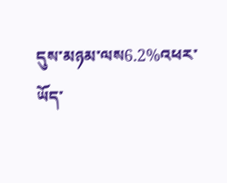དུས་མཉམ་ལས6.2%འཕར་ཡོད་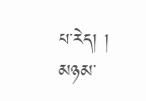པ་རེད། །
མཉམ་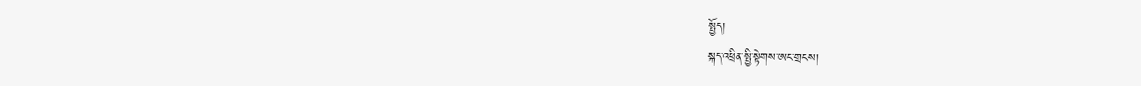སྤྱོད།
སྐད་འཕྲིན་སྤྱི་སྟེགས་ཨང་གྲངས།